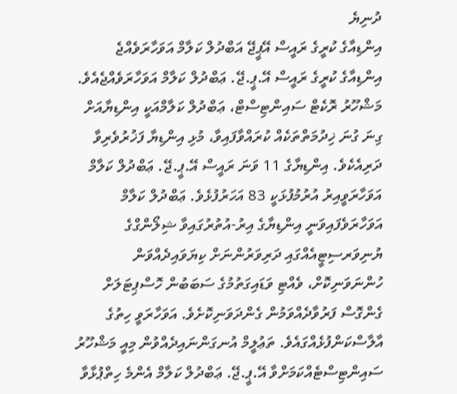ދުނިޔެ
އިންޑިއާގެ ކުރީގެ ރައީސް އޭޕީޖޭ އަބްދުލް ކަލާމް އަވަހާރަވެއްޖެ
އިންޑިއާގެ ކުރީގެ ރައީސް އޭ.ޕީ.ޖޭ. ޢަބްދުލް ކަލާމް އަވަހާރަވެއްޖެއެވެ. މަޝްހޫރު ރޮކެޓް ސައިންޓިސްޓް، ޢަބްދުލް ކަލާމްއަކީ އިންޑިޔާއަށް ގިނަ ގުނަ ޚިދުމަތްތަކެއް ކުރައްވާފައިވާ، މުޅި އިންޑިޔާ ފަޚުރުވެރިވާ ދަރިއެކެވެ. އިންޑިޔާގެ 11 ވަނަ ރައީސް އޭ.ޕީ.ޖޭ. ޢަބްދުލް ކަލާމް އަވަހާރަވީއިރު އުރުމުފުޅަކީ 83 އަހަރުފުޅެވެ. ޢަބްދުލް ކަލާމް އަވަހާރަވެފައިވަނީ އިންޑިޔާގެ އިރު-އުތުރުގައިވާ ޝިލޯންގްގެ ޔުނިވަރސިޓީއެއްގައި ދަރިވަރުންނަށް ކިޔަވައިދެއްވަން ހުންނަވަނިކޮށް، ވެއްޓި ވަޑައިގަތުމުގެ ސަބަބުން ހޮސްޕިޓަލަށް ގެންގޮސް ފަރުވާދެއްވަމުން ގެންދަވަނިކޮށެވެ. އަވަހާރަވީ ހިތުގެ އާލާސްކަންފުޅެއްގައެވެ. ތަޢުލީމް އުނގަންނައިދެއްވުން މިއީ މަޝްހޫރު ސައިންޓިސްޓެއްކަމަށްވާ އޭ.ޕީ.ޖޭ. ޢަބްދުލް ކަލާމް އެންމެ ހިތްޕުޅާވާ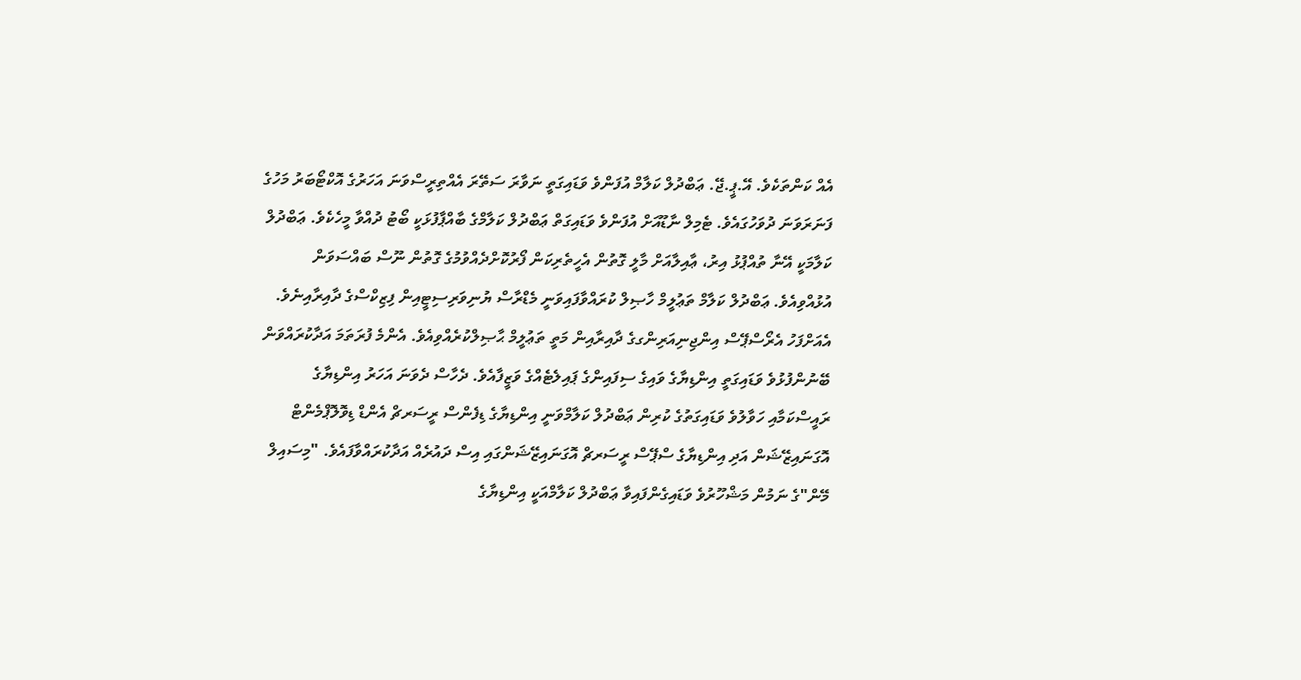އެއް ކަންތަކެވެ. އޭ.ޕީ.ޖޭ. ޢަބްދުލް ކަލާމް އުފަންވެ ވަޑައިގަތީ ނަވާރަ ސަތޭރަ އެއްތިރީސްވަނަ އަހަރުގެ އޮކްޓޯބަރު މަހުގެ ފަނަރަވަނަ ދުވަހުގައެވެ. ޓެމިލް ނާޑޫއަށް އުފަންވެ ވަޑައިގަތް ޢަބްދުލް ކަލާމްގެ ބާއްޕާފުޅަކީ ބޯޓު ދުއްވާ މީހެކެވެ. ޢަބްދުލް ކަލާމަކީ އޭނާ ތުއްޕުޅު އިރު، ޢާއިލާއަށް މާލީ ގޮތުން އެހީތެރިކަން ފޯރުކޮށްދެއްވުމުގެ ގޮތުން ނޫސް ބައްސަވަން އުޅުއްވިއެވެ. ޢަބްދުލް ކަލާމް ތަޢުލީމް ހާޞިލް ކުރައްވާފައިވަނީ މެޑްރާސް ޔުނިވަރިސިޓީއިން ފިޒިކްސްގެ ދާއިރާއިނެވެ. އެއަށްފަހު އެރޯސްޕޭސް އިންޖިނިއަރިންގގެ ދާއިރާއިން މަތީ ތަޢުލީމް ޙާޞިލްކުރެއްވިއެވެ. އެންމެ ފުރަތަމަ އަދާކުރައްވަން ބޭނުންފުޅުވެ ވަޑައިގަތީ އިންޑިޔާގެ ވައިގެ ސިފައިންގެ ޕައިލެޓެއްގެ ވަޒީފާއެވެ. ދެހާސް ދެވަނަ އަހަރު އިންޑިޔާގެ ރައީސްކަމާއި ހަވާލުވެ ވަޑައިގަތުގެ ކުރިން ޢަބްދުލް ކަލާމްވަނީ އިންޑިޔާގެ ޑިފެންސް ރީސަރޗް އެންޑް ޑިވޮލޮޕްމެންޓް އޮގަނައިޒޭޝަން އަދި އިންޑިޔާގެ ސްޕޭސް ރީސަރޗް އޮގަނައިޒޭޝަންގައި އިސް ދައުރެއް އަދާކުރައްވާފައެވެ. "މިސައިލް މޭން"ގެ ނަމުން މަޝްހޫރުވެ ވަޑައިގެންފައިވާ ޢަބްދުލް ކަލާމްއަކީ އިންޑިޔާގެ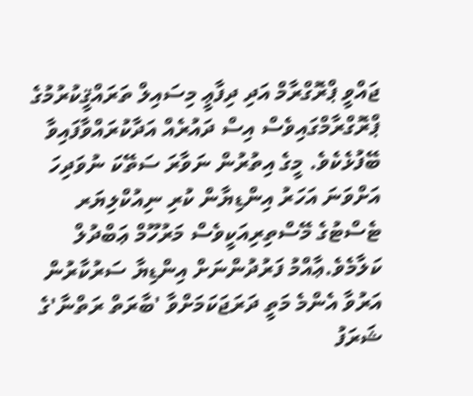ޖައްވީ ޕްރޮގްރާމް އަދި ދިފާޢީ މިސައިލް ތަރައްޤީކުރުމުގެ ޕްރޮގްރާމްގައިވެސް އިސް ދައުރެއް އަދާކުރައްވާފައިވާ ބޭފުޅެކެވެ. މީގެ އިތުރުން ނަވާރަ ސަތޭކަ ނުވަދިހަ އަށްވަނަ އަހަރު އިންޑިޔާން ކުރި ނިއުކްލިޔަރ ޓެސްޓުގެ މޭސްތިރިއަކީވެސް މަރުހޫމް ޢަބްދުލް ކަލާމެވެ.ޢާއްމު ފަރުދުންނަށް އިންޑިޔާ ސަރުކާރުން އަރުވާ އެންމެ މަތީ ދަރަޖަކަމަށްވާ 'ބާރަތް ރަތްނާ'ގެ ޝަރަފު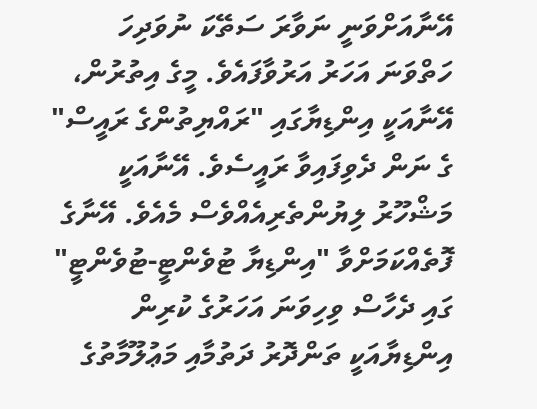އޭނާއަށްވަނީ ނަވާރަ ސަތޭކަ ނުވަދިހަ ހަތްވަނަ އަހަރު އަރުވާފައެވެ. މީގެ އިތުރުން، އޭނާއަކީ އިންޑިޔާގައި "ރައްޔިތުންގެ ރައީސް" ގެ ނަން ދެވިފައިވާ ރައީސެވެ. އޭނާއަކީ މަޝްހޫރު ލިޔުންތެރިއެއްވެސް މެއެވެ. އޭނާގެ ފޮތެއްކަމަށްވާ "އިންޑިޔާ ޓުވެންޓީ-ޓުވެންޓީ" ގައި ދެހާސް ވިހިވަނަ އަހަރުގެ ކުރިން އިންޑިޔާއަކީ ތަންދޮރު ދަތުމާއި މަޢުލޫމާތުގެ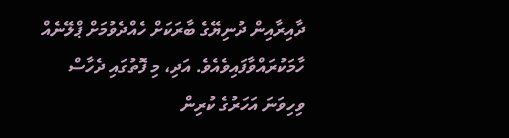ދާއިރާއިން ދުނިޔޭގެ ބާރަކަށް ހެއްދެވުމަށް ޕްލޭނެއް ހާމަކުރައްވާފައިވެއެވެ. އަދި، މި ފޮތުގައި ދެހާސް ވިހިވަނަ އަހަރުގެ ކުރިން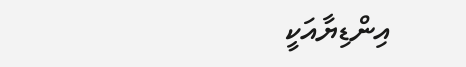އިންޑިޔާއަކީ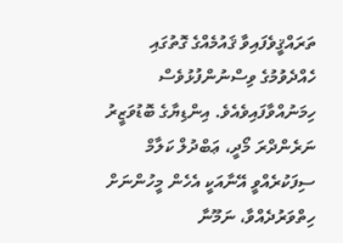ތަރައްޤީވެފައިވާ ޤައުމެއްގެ ގޮތުގައި ހެއްދެވުމުގެ ވިސްނުންފުޅުވެސް ހިމަނުއްވާފައިވެއެވެ. އިންޑިޔާގެ ބޮޑުވަޒީރު ނަރެންދްރަ މޯދީ، ޢަބްދުލް ކަލާމް ސިފަކުރެއްވީ އޭނާއަކީ އެހެން މީހުންނަށް ހިތްވަރުދެއްވާ، ނަމޫނާ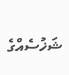ޝަޚުސެއްގެ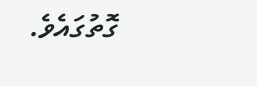ގޮތުގައެވެ.